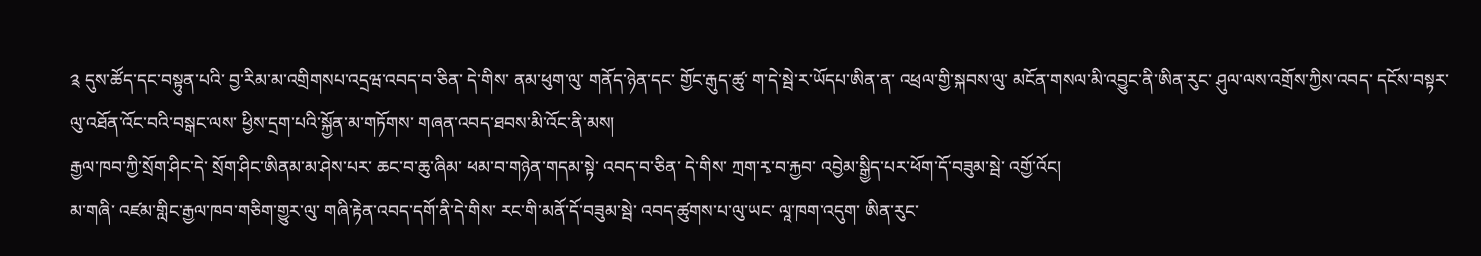༉ དུས་ཚོད་དང་བསྟུན་པའི་ བྱ་རིམ་མ་འགྲིགསཔ་འདྲཝ་འབད་བ་ཅིན་ དེ་གིས་ ནམ་ཕུག་ལུ་ གནོད་ཉེན་དང་ གྱོང་རྒུད་ཚུ་ ག་དེ་སྦེ་ར་ཡོདཔ་ཨིན་ན་ འཕྲལ་གྱི་སྐབས་ལུ་ མངོན་གསལ་མི་འབྱུང་ནི་ཨིན་རུང་ ཤུལ་ལས་འགྲོས་ཀྱིས་འབད་ དངོས་བསྟར་ལུ་འཐོན་འོང་བའི་བསྒང་ལས་ ཕྱིས་དྲག་པའི་སྐྱོན་མ་གཏོགས་ གཞན་འབད་ཐབས་མི་འོང་ནི་མས།
རྒྱལ་ཁབ་ཀྱི་སྲོག་ཤིང་དེ་ སྲོག་ཤིང་ཨིནམ་མ་ཤེས་པར་ ཆང་བ་ཆུ་ཞིམ་ ཕམ་བ་གཉེན་གདམ་སྟེ་ འབད་བ་ཅིན་ དེ་གིས་ ཀྲག་རྭ་བ་རྐྱབ་ འབྱེམ་སྒྱིད་པར་ཕོག་དོ་བཟུམ་སྦེ་ འགྱོ་འོང།
མ་གཞི་ འཛམ་གླིང་རྒྱལ་ཁབ་གཅིག་གྱུར་ལུ་ གཞི་རྟེན་འབད་དགོ་ནི་དེ་གིས་ རང་གི་མནོ་དོ་བཟུམ་སྦེ་ འབད་ཚུགས་པ་ལུ་ཡང་ ལཱ་ཁག་འདུག་ ཨིན་རུང་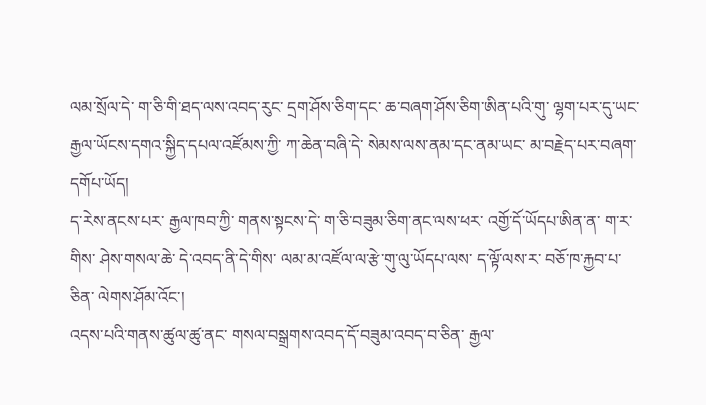ལམ་སྲོལ་དེ་ ག་ཅི་གི་ཐད་ལས་འབད་རུང་ དྲག་ཤོས་ཅིག་དང་ ཆ་བཞག་ཤོས་ཅིག་ཨིན་པའི་གུ་ ལྷག་པར་དུ་ཡང་ རྒྱལ་ཡོངས་དགའ་སྐྱིད་དཔལ་འཛོམས་ཀྱི་ ཀ་ཆེན་བཞི་དེ་ སེམས་ལས་ནམ་དང་ནམ་ཡང་ མ་བརྗེད་པར་བཞག་དགོཔ་ཡོད།
ད་རེས་ནངས་པར་ རྒྱལ་ཁབ་ཀྱི་ གནས་སྟངས་དེ་ ག་ཅི་བཟུམ་ཅིག་ནང་ལས་ཕར་ འགྱོ་དོ་ཡོདཔ་ཨིན་ན་ ག་ར་གིས་ ཤེས་གསལ་ཆེ་ དེ་འབད་ནི་དེ་གིས་ ལམ་མ་འཛོལ་ལ་རྩེ་གུ་ལུ་ཡོདཔ་ལས་ ད་ལྟོ་ལས་ར་ བཅོ་ཁ་རྐྱབ་པ་ཅིན་ ལེགས་ཤོམ་འོང་།
འདས་པའི་གནས་ཚུལ་ཚུ་ནང་ གསལ་བསྒྲགས་འབད་དོ་བཟུམ་འབད་བ་ཅིན་ རྒྱལ་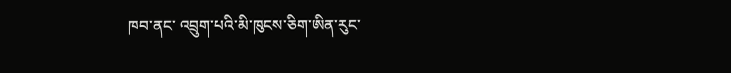ཁབ་ནང་ འབྲུག་པའི་མི་ཁུངས་ཅིག་ཨིན་རུང་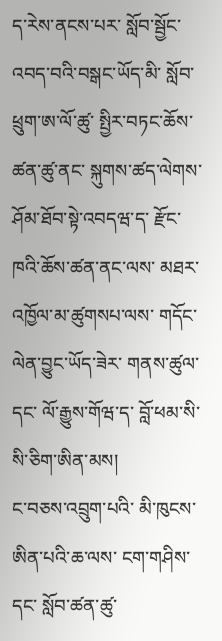ད་རེས་ནངས་པར་ སློབ་སྦྱོང་འབད་བའི་བསྒང་ཡོད་མི་ སློབ་ཕྲུག་ཨ་ལོ་ཚུ་ སྤྱིར་བཏང་ཆོས་ཚན་ཚུ་ནང་ སྐུགས་ཚད་ལེགས་ཤོམ་ཐོབ་སྟེ་འབདཝ་ད་ རྫོང་ཁའི་ཆོས་ཚན་ནང་ལས་ མཐར་འཁྱོལ་མ་ཚུགསཔ་ལས་ གདོང་ལེན་བྱུང་ཡོད་ཟེར་ གནས་ཚུལ་དང་ ལོ་རྒྱུས་གོཝ་ད་ བློ་ཕམ་སི་སི་ཅིག་ཨིན་མས།
ང་བཅས་འབྲུག་པའི་ མི་ཁུངས་ཨིན་པའི་ཆ་ལས་ ངག་གཤིས་དང་ སློབ་ཚན་ཚུ་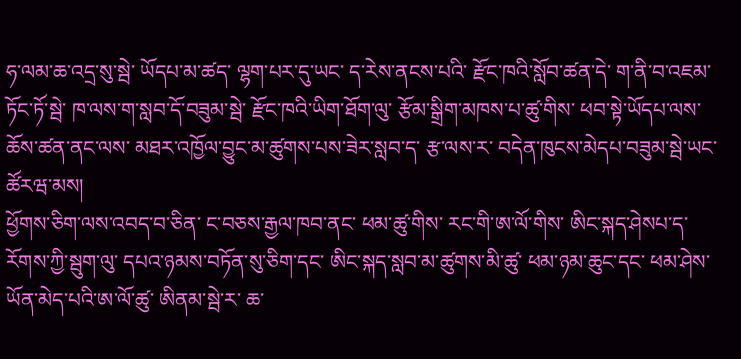ཧ་ལམ་ཆ་འདྲ་སུ་སྦེ་ ཡོདཔ་མ་ཚད་ ལྷག་པར་དུ་ཡང་ ད་རེས་ནངས་པའི་ རྫོང་ཁའི་སློབ་ཚན་དེ་ ག་ནི་བ་འཇམ་ཏོང་ཏོ་སྦེ་ ཁ་ལས་ག་སླབ་དོ་བཟུམ་སྦེ་ རྫོང་ཁའི་ཡིག་ཐོག་ལུ་ རྩོམ་སྒྲིག་མཁས་པ་ཚུ་གིས་ ཕབ་སྟེ་ཡོདཔ་ལས་ ཆོས་ཚན་ནང་ལས་ མཐར་འཁྱོལ་བྱུང་མ་ཚུགས་པས་ཟེར་སླབ་ད་ རྩ་ལས་ར་ བདེན་ཁུངས་མེདཔ་བཟུམ་སྦེ་ཡང་ ཚོརཝ་མས།
ཕྱོགས་ཅིག་ལས་འབད་བ་ཅིན་ ང་བཅས་རྒྱལ་ཁབ་ནང་ ཕམ་ཚུ་གིས་ རང་གི་ཨ་ལོ་གིས་ ཨིང་སྐད་ཤེསཔ་ད་ རོགས་ཀྱི་སྦུག་ལུ་ དཔའ་ཉམས་བཏོན་སུ་ཅིག་དང་ ཨིང་སྐད་སླབ་མ་ཚུགས་མི་ཚུ་ ཕམ་ཉམ་ཆུང་དང་ ཕམ་ཤེས་ཡོན་མེད་པའི་ཨ་ལོ་ཚུ་ ཨིནམ་སྦེ་ར་ ཆ་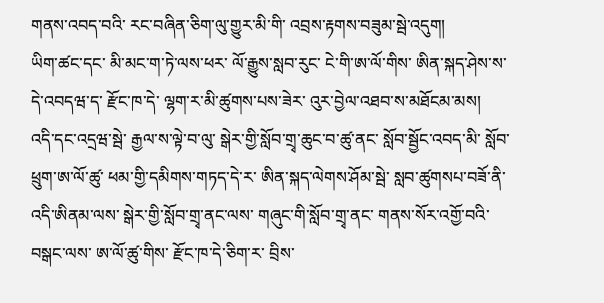གནས་འབད་བའི་ རང་བཞིན་ཅིག་ལུ་གྱུར་མི་གི་ འབྲས་རྟགས་བཟུམ་སྦེ་འདུག།
ཡིག་ཚང་དང་ མི་མང་ག་ཏེ་ལས་ཕར་ ལོ་རྒྱུས་སླབ་རུང་ ངེ་གི་ཨ་ལོ་གིས་ ཨིན་སྐད་ཤེས་ས་ དེ་འབདཝ་ད་ རྫོང་ཁ་དེ་ ལྷག་ར་མི་ཚུགས་པས་ཟེར་ འུར་བྱེལ་འཐབ་ས་མཐོངམ་མས།
འདི་དང་འདྲཝ་སྦེ་ རྒྱལ་ས་ལྟེ་བ་ལུ་ སྒེར་གྱི་སློབ་གྲྭ་ཆུང་བ་ཚུ་ནང་ སློབ་སྦྱོང་འབད་མི་ སློབ་ཕྲུག་ཨ་ལོ་ཚུ་ ཕམ་གྱི་དམིགས་གཏད་དེ་ར་ ཨིན་སྐད་ལེགས་ཤོམ་སྦེ་ སླབ་ཚུགསཔ་བཟོ་ནི་འདི་ཨིནམ་ལས་ སྒེར་གྱི་སློབ་གྲྭ་ནང་ལས་ གཞུང་གི་སློབ་གྲྭ་ནང་ གནས་སོར་འགྱོ་བའི་བསྒང་ལས་ ཨ་ལོ་ཚུ་གིས་ རྫོང་ཁ་དེ་ཅིག་ར་ བྲིས་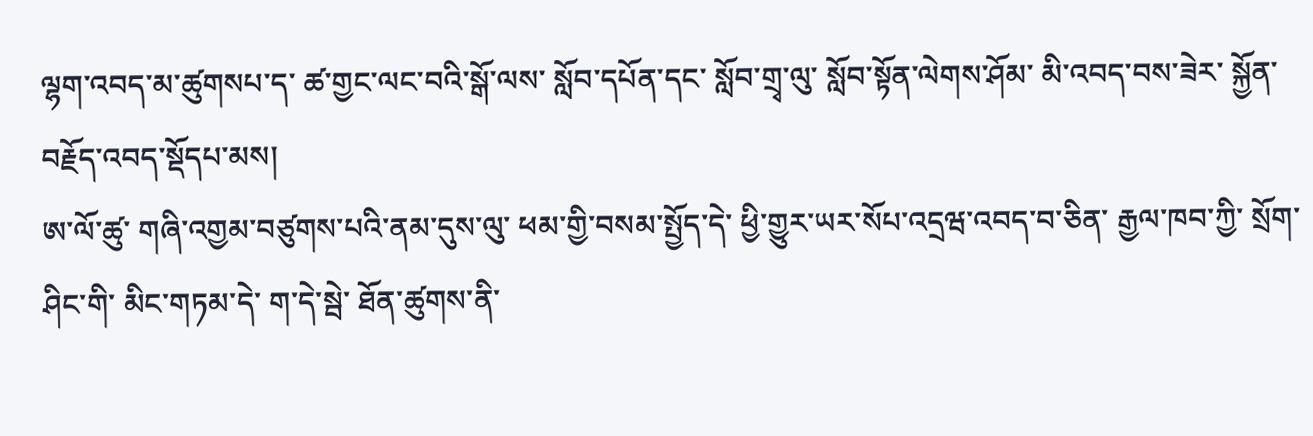ལྷག་འབད་མ་ཚུགསཔ་ད་ ཚ་གྱང་ལང་བའི་སྒོ་ལས་ སློབ་དཔོན་དང་ སློབ་གྲྭ་ལུ་ སློབ་སྟོན་ལེགས་ཤོམ་ མི་འབད་བས་ཟེར་ སྐྱོན་བརྗོད་འབད་སྡོདཔ་མས།
ཨ་ལོ་ཚུ་ གཞི་འགྱམ་བཙུགས་པའི་ནམ་དུས་ལུ་ ཕམ་གྱི་བསམ་སྤྱོད་དེ་ ཕྱི་གྱུར་ཡར་སོཔ་འདྲཝ་འབད་བ་ཅིན་ རྒྱལ་ཁབ་ཀྱི་ སྲོག་ཤིང་གི་ མིང་གཏམ་དེ་ ག་དེ་སྦེ་ ཐོན་ཚུགས་ནི་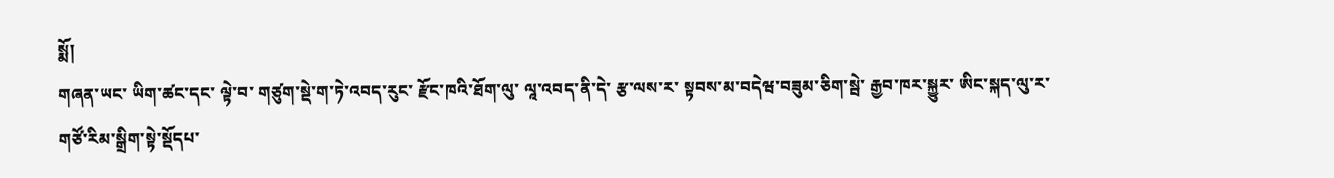སྨོ།
གཞན་ཡང་ ཡིག་ཚང་དང་ ལྟེ་བ་ གཙུག་སྡེ་ག་ཏེ་འབད་རུང་ རྫོང་ཁའི་ཐོག་ལུ་ ལཱ་འབད་ནི་དེ་ རྩ་ལས་ར་ སྟབས་མ་བདེཝ་བཟུམ་ཅིག་སྦེ་ རྒྱབ་ཁར་སྐྱུར་ ཨིང་སྐད་ལུ་ར་ གཙོ་རིམ་སྒྲིག་སྟེ་སྡོདཔ་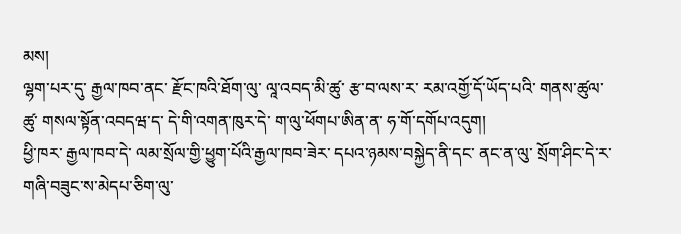མས།
ལྷག་པར་དུ་ རྒྱལ་ཁབ་ནང་ རྫོང་ཁའི་ཐོག་ལུ་ ལཱ་འབད་མི་ཚུ་ རྩ་བ་ལས་ར་ རམ་འགྱོ་དོ་ཡོད་པའི་ གནས་ཚུལ་ཚུ་ གསལ་སྟོན་འབདཝ་ད་ དེ་གི་འགན་ཁུར་དེ་ ག་ལུ་ཕོགཔ་ཨིན་ན་ ཧ་གོ་དགོཔ་འདུག།
ཕྱི་ཁར་ རྒྱལ་ཁབ་དེ་ ལམ་སྲོལ་གྱི་ཕྱུག་པོའི་རྒྱལ་ཁབ་ཟེར་ དཔའ་ཉམས་བསྐྱེད་ནི་དང་ ནང་ན་ལུ་ སྲོག་ཤིང་དེ་ར་ གཞི་བཟུང་ས་མེདཔ་ཅིག་ལུ་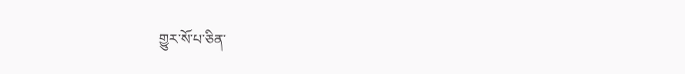གྱུར་སོ་པ་ཅིན་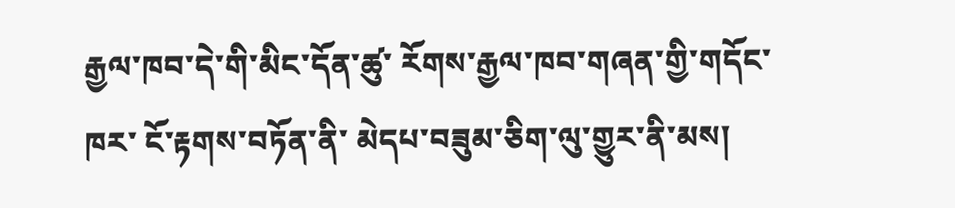རྒྱལ་ཁབ་དེ་གི་མིང་དོན་ཚུ་ རོགས་རྒྱལ་ཁབ་གཞན་གྱི་གདོང་ཁར་ ངོ་རྟགས་བཏོན་ནི་ མེདཔ་བཟུམ་ཅིག་ལུ་གྱུར་ནི་མས།